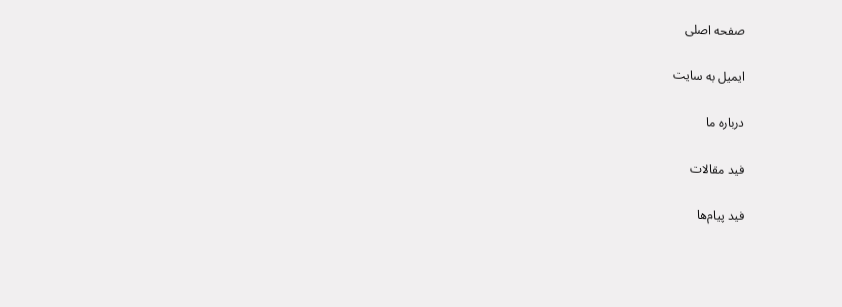صفحه اصلی

ایمیل به سایت

درباره ما

فید مقالات

فید پیام‌ها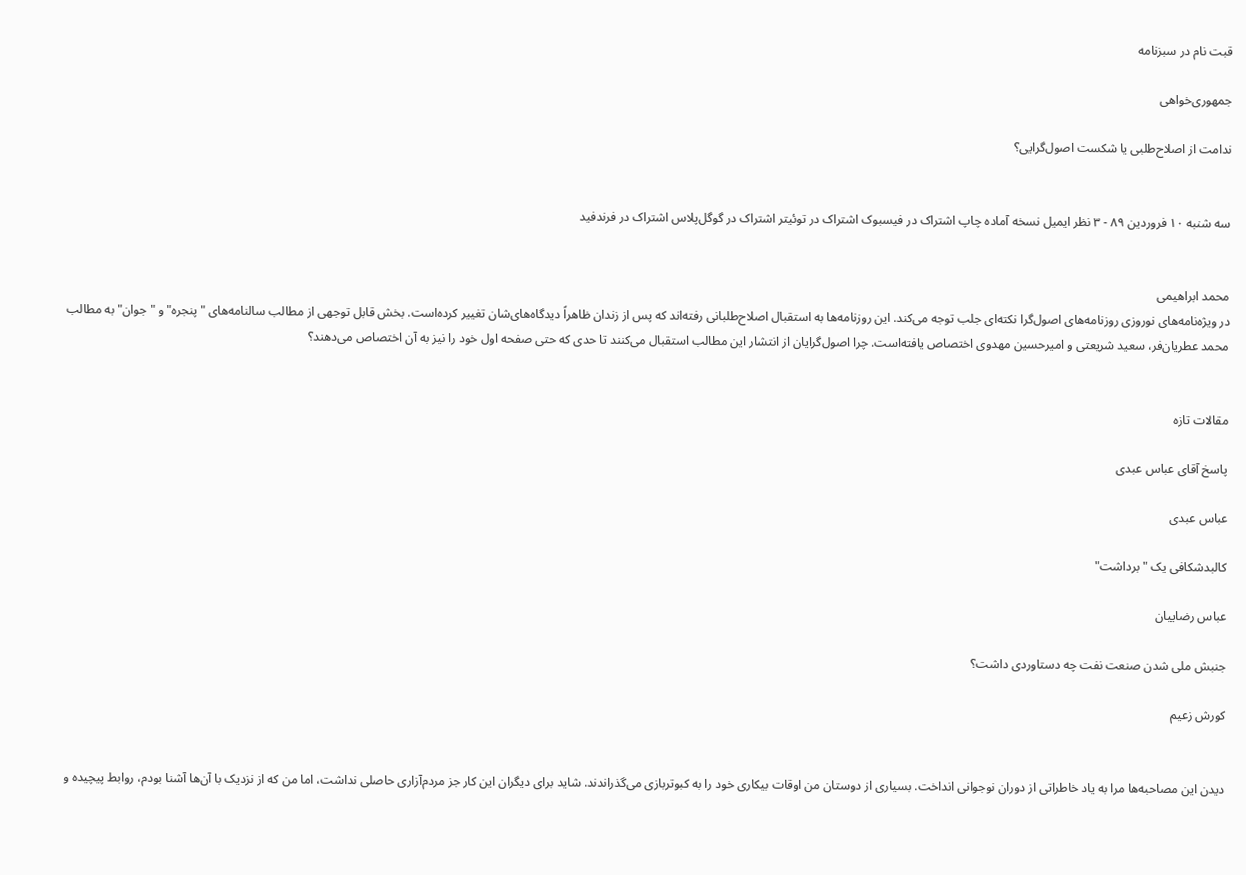قبت نام در سبزنامه

جمهوری‌خواهی

ندامت از اصلاح‌طلبی یا شکست اصول‌گرایی؟


سه شنبه ۱۰ فروردین ۸۹ - ۳ نظر ایمیل نسخه آماده چاپ اشتراک در فیسبوک اشتراک در توئیتر اشتراک در گوگل‌پلاس اشتراک در فرندفید


محمد ابراهیمی
در ویژه‌نامه‌های نوروزی روزنامه‌های اصول‌گرا نکته‌ای جلب توجه می‌کند. این روزنامه‌ها به استقبال اصلاح‌طلبانی رفته‌اند که پس از زندان ظاهراً دیدگاه‌های‌شان تغییر کرده‌است. بخش قابل توجهی از مطالب سالنامه‌های "پنجره" و "جوان" به مطالب محمد عطریان‌فر، سعید شریعتی و امیرحسین مهدوی اختصاص یافته‌است. چرا اصول‌گرایان از انتشار این مطالب استقبال می‌کنند تا حدی که حتی صفحه‌ اول خود را نیز به آن اختصاص می‌دهند؟


مقالات تازه

پاسخ آقای عباس عبدی

عباس عبدی

کالبدشکافی یک "برداشت"

عباس رضاییان

جنبش ملی شدن صنعت نفت چه دستاوردی داشت؟

کورش زعیم


دیدن این مصاحبه‌ها مرا به یاد خاطراتی از دوران نوجوانی انداخت. بسیاری از دوستان من اوقات بیکاری خود را به کبوتربازی می‌گذراندند. شاید برای دیگران این کار جز مردم‌آزاری حاصلی نداشت، اما من که از نزدیک با آن‌ها آشنا بودم، روابط پیچیده‌ و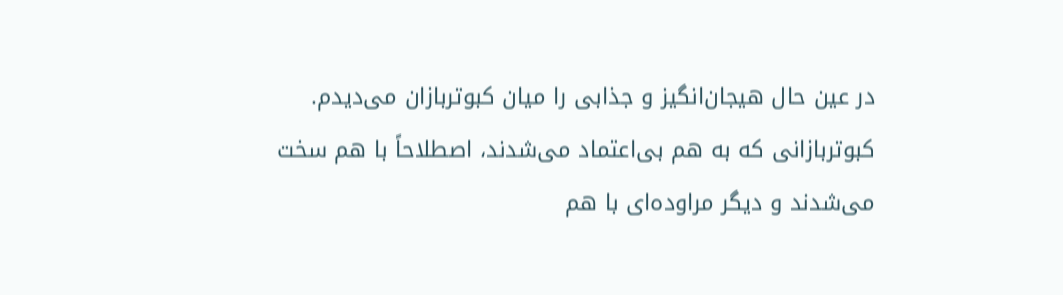در عین حال هیجان‌انگیز و جذابی را میان کبوتربازان می‌دیدم. کبوتربازانی که به هم بی‌اعتماد می‌شدند، اصطلاحاً با هم سخت می‌شدند و دیگر مراوده‌ای با هم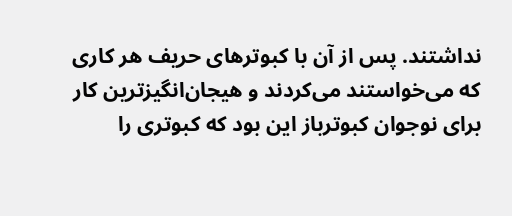نداشتند. پس از آن با کبوترهای حریف هر کاری که می‌خواستند می‌کردند و هیجان‌انگیزترین کار برای نوجوان کبوترباز این بود که کبوتری را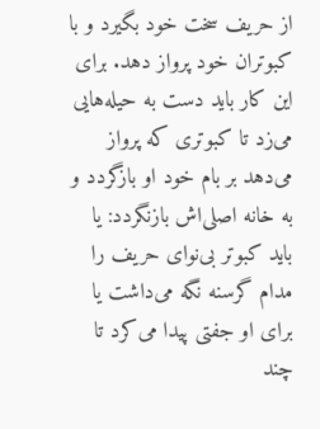از حریف سخت خود بگیرد و با کبوتران خود پرواز دهد. برای این کار باید دست به حیله‌هایی می‌زد تا کبوتری که پرواز می‌دهد بر بام خود او بازگردد و به خانه اصلی‌اش بازنگردد: یا باید کبوتر بی‌نوای حریف را مدام گرسنه نگه می‌داشت یا برای او جفتی پیدا می‌کرد تا چند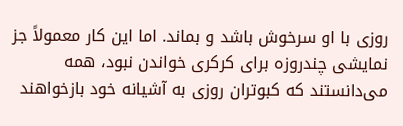روزی با او سرخوش باشد و بماند. اما این کار معمولاً‌ جز نمایشی چندروزه برای کرکری خواندن نبود، همه می‌دانستند که کبوتران روزی به آشیانه‌ خود بازخواهند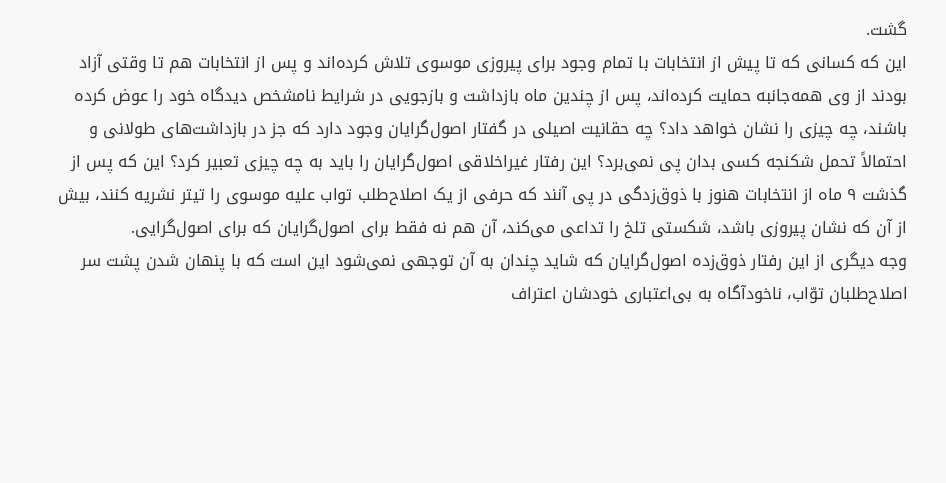گشت.
این که کسانی که تا پیش از انتخابات با تمام وجود برای پیروزی موسوی تلاش ‌کرده‌اند و پس از انتخابات هم تا وقتی آزاد بودند از وی همه‌جانبه حمایت کرده‌اند، پس از چندین ماه بازداشت و بازجویی در شرایط نامشخص دیدگاه خود را عوض کرده باشند، چه چیزی را نشان خواهد داد؟ چه حقانیت اصیلی در گفتار اصول‌گرایان وجود دارد که جز در بازداشت‌های طولانی و احتمالاً تحمل شکنجه کسی بدان پی نمی‌برد؟ این رفتار غیراخلاقی اصول‌گرایان را باید به چه چیزی تعبیر کرد؟ این که پس از گذشت ۹ ماه از انتخابات هنوز با ذوق‌زدگی در پی آنند که حرفی از یک اصلاح‌طلب تواب علیه موسوی را تیتر نشریه کنند، بیش از آن که نشان پیروزی باشد، شکستی تلخ را تداعی می‌کند، آن هم نه فقط برای اصول‌گرایان که برای اصول‌گرایی.
وجه دیگری از این رفتار ذوق‌زده‌ اصول‌گرایان که شاید چندان به آن توجهی نمی‌شود این است که با پنهان شدن پشت سر اصلاح‌طلبان توّاب، ناخودآگاه به بی‌اعتباری خودشان اعتراف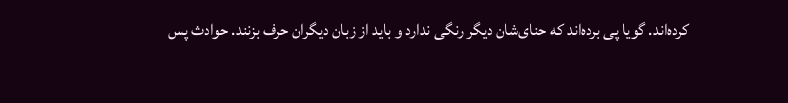کرده‌اند. گویا پی برده‌اند که حنای‌شان دیگر رنگی ندارد و باید از زبان دیگران حرف بزنند. حوادث پس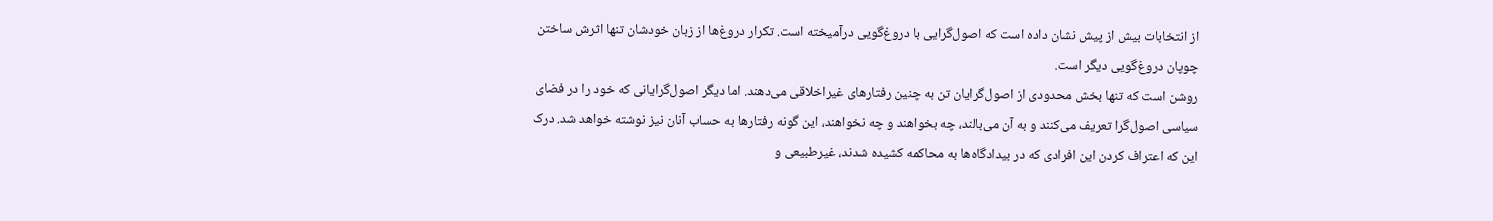از انتخابات بیش از پیش نشان داده است که اصول‌گرایی با دروغ‌گویی درآمیخته است. تکرار دروغ‌ها از زبان خودشان تنها اثرش ساختن چوپان دروغ‌گویی دیگر است.
روشن است که تنها بخش محدودی از اصول‌گرایان تن به چنین رفتارهای غیراخلاقی می‌دهند. اما دیگر اصول‌گرایانی که خود را در فضای سیاسی اصول‌گرا تعریف می‌کنند و به آن می‌بالند، چه بخواهند و چه نخواهند، این گونه رفتارها به حساب آنان نیز نوشته خواهد شد. درک این که اعتراف کردن این افرادی که در بیدادگاه‌ها به محاکمه کشیده شدند، غیرطبیعی و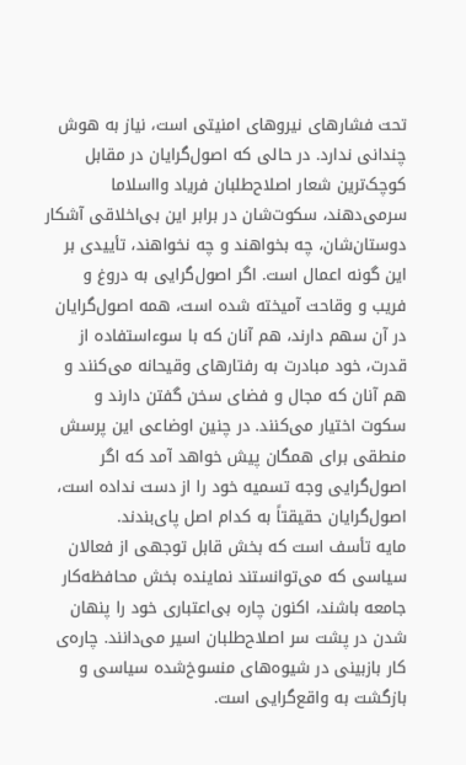تحت فشارهای نیروهای امنیتی است، نیاز به هوش چندانی ندارد. در حالی که اصول‌گرایان در مقابل کوچک‌ترین شعار اصلاح‌طلبان فریاد وااسلاما سرمی‌دهند، سکوت‌شان در برابر این بی‌اخلاقی آشکار دوستان‌شان، چه بخواهند و چه نخواهند، تأییدی بر این گونه اعمال است. اگر اصول‌گرایی به دروغ و فریب و وقاحت آمیخته شده است، همه‌ اصول‌گرایان در آن سهم دارند، هم آنان که با سوءاستفاده از قدرت، خود مبادرت به رفتارهای وقیحانه می‌کنند و هم آنان که مجال و فضای سخن گفتن دارند و سکوت اختیار می‌کنند. در چنین اوضاعی این پرسش منطقی برای همگان پیش خواهد آمد که اگر اصول‌گرایی وجه تسمیه خود را از دست نداده است، اصول‌گرایان حقیقتاً به کدام اصل پای‌بندند.
مایه‌ تأسف است که بخش قابل توجهی از فعالان سیاسی که می‌توانستند نماینده‌ بخش محافظه‌کار جامعه باشند، اکنون چاره‌ بی‌اعتباری خود را پنهان شدن در پشت سر اصلاح‌طلبان اسیر می‌دانند. چاره‌‌ی کار بازبینی در شیوه‌های منسوخ‌شده‌ سیاسی و بازگشت به واقع‌گرایی است.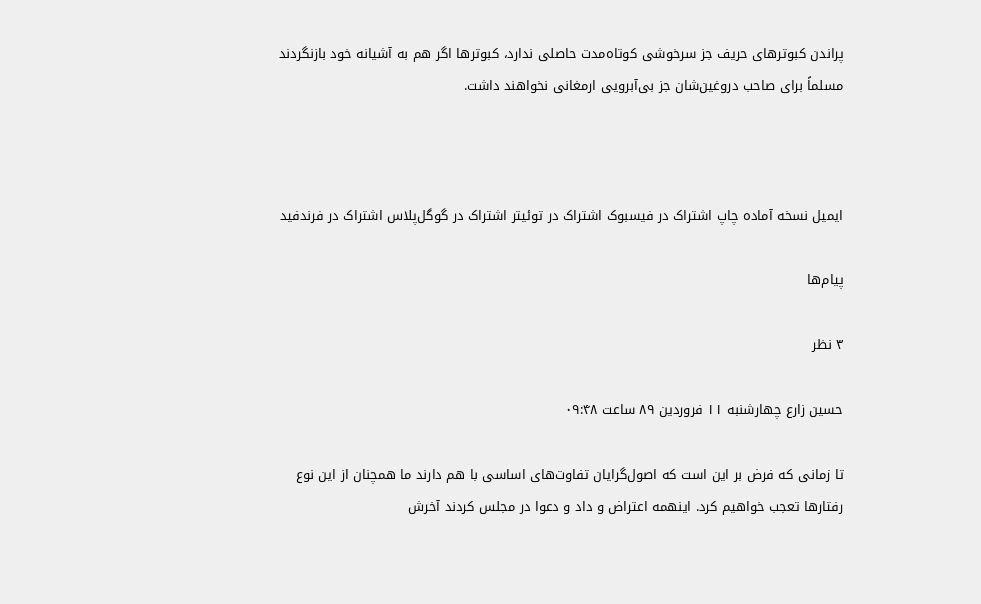پراندن کبوترهای حریف جز سرخوشی کوتاه‌مدت حاصلی ندارد، کبوترها اگر هم به آشیانه خود بازنگردند مسلماً برای صاحب دروغین‌شان جز بی‌آبرویی ارمغانی نخواهند داشت.



ایمیل نسخه آماده چاپ اشتراک در فیسبوک اشتراک در توئیتر اشتراک در گوگل‌پلاس اشتراک در فرندفید

پیام‌ها

۳ نظر

حسین زارع چهارشنبه ۱۱ فروردین ۸۹ ساعت ۰۹:۴۸

تا زمانی که فرض بر این است که اصول‌گرایان تفاوت‌های اساسی با هم دارند ما همچنان از این نوع رفتارها تعجب خواهیم کرد. اینهمه اعتراض و داد و دعوا در مجلس کردند آخرش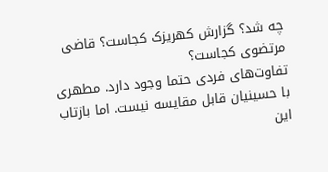چه شد؟ گزارش کهریزک کجاست؟ قاضی مرتضوی کجاست؟
تفاوت‌های فردی حتما وجود دارد. مطهری با حسینیان قابل مقایسه نیست. اما بازتاب این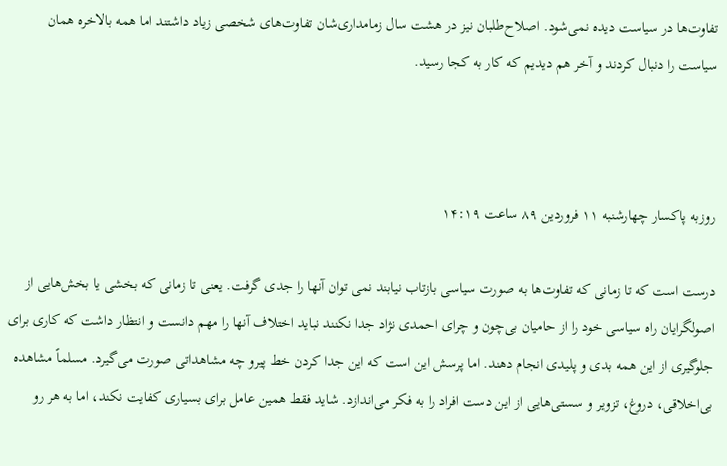تفاوت‌ها در سیاست دیده نمی‌شود. اصلاح‌طلبان نیز در هشت سال زمامداری‌شان تفاوت‌های شخصی زیاد داشتند اما همه بالاخره همان سیاست را دنبال کردند و آخر هم دیدیم که کار به کجا رسید.



روزبه پاکسار چهارشنبه ۱۱ فروردین ۸۹ ساعت ۱۴:۱۹

درست است که تا زمانی که تفاوت‌ها به صورت سیاسی بازتاب نیابند نمی توان آنها را جدی گرفت. یعنی تا زمانی که بخشی یا بخش‌هایی از اصولگرایان راه سیاسی خود را از حامیان بی‌چون و چرای احمدی نژاد جدا نکنند نباید اختلاف آنها را مهم دانست و انتظار داشت که کاری برای جلوگیری از این همه بدی و پلیدی انجام دهند. اما پرسش این است که این جدا کردن خط پیرو چه مشاهداتی صورت می‌گیرد. مسلماً مشاهده بی‌اخلاقی، دروغ، تزویر و سستی‌هایی از این دست افراد را به فکر می‌اندازد. شاید فقط همین عامل برای بسیاری کفایت نکند، اما به هر رو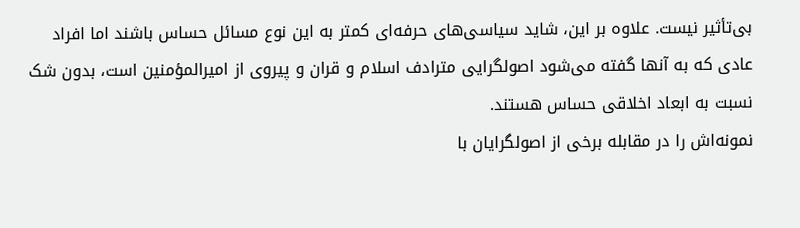بی‌تأثیر نیست. علاوه بر این، شاید سیاسی‌های حرفه‌ای کمتر به این نوع مسائل حساس باشند اما افراد عادی که به آنها گفته می‌شود اصولگرایی مترادف اسلام و قران و پیروی از امیرالمؤمنین است، بدون شک نسبت به ابعاد اخلاقی حساس هستند.
نمونه‌اش را در مقابله برخی از اصولگرایان با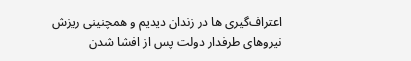اعتراف‌گیری ها در زندان دیدیم و همچنینی ریزش نیروهای طرفدار دولت پس از افشا شدن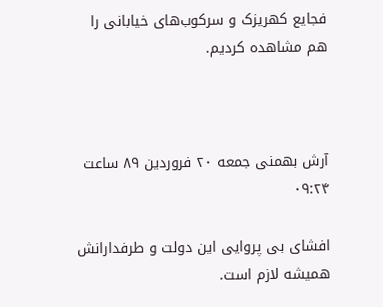فجایع کهریزک و سرکوب‌های خیابانی را هم مشاهده کردیم.



آرش بهمنی جمعه ۲۰ فروردین ۸۹ ساعت ۰۹:۲۴

افشای بی پروایی این دولت و طرفدارانش همیشه لازم است.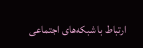ارتباط با شبکه‌های اجتماعی